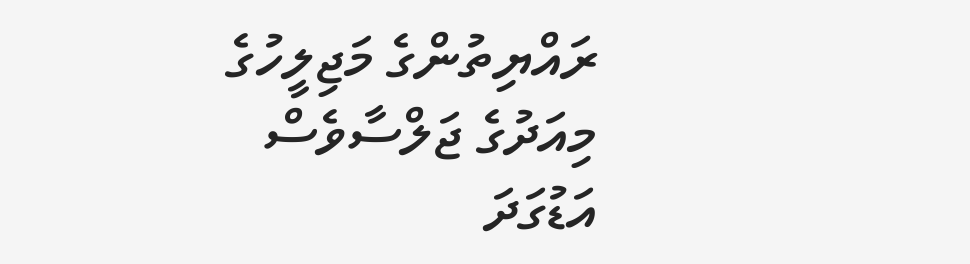ރައްޔިތުންގެ މަޖިލީހުގެ މިއަދުގެ ޖަލްސާވެސް އަޑުގަދަ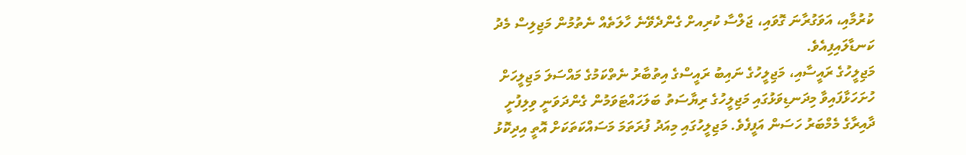ކުރުމާއި، އަވަގުރާނަ ގޮވައި، ޖަލްސާ ކުރިއށް ގެންދެވޭނެ ހާލަތެއް ނެތުމުން މަޖިލިސް މެދު ކަނޑާލައިފިއެވެ.
މަޖިލީހުގެ ރައީސާއި، މަޖިލީހުގެ ނައިބު ރައީސްގެ އިތުބާރު ނެތްކަމުގެ މައްސަލަ މަޖިލީހަށް ހުށަހަޅާފައިވާ މިދަނޑިވަޅުގައި މަޖިލީހުގެ ރިޔާސަތު ބަލަހައްޓަވަމުން ގެންދަވަނީ ވިލިފުށީ ދާއިރާގެ މެމްބަރު ހަސަން އަފީފެވެ. މަޖިލީހުގައި މިއަދު ފުރަތަމަ މަސައްކަތަކަށް އޮތީ އިދިކޮޅު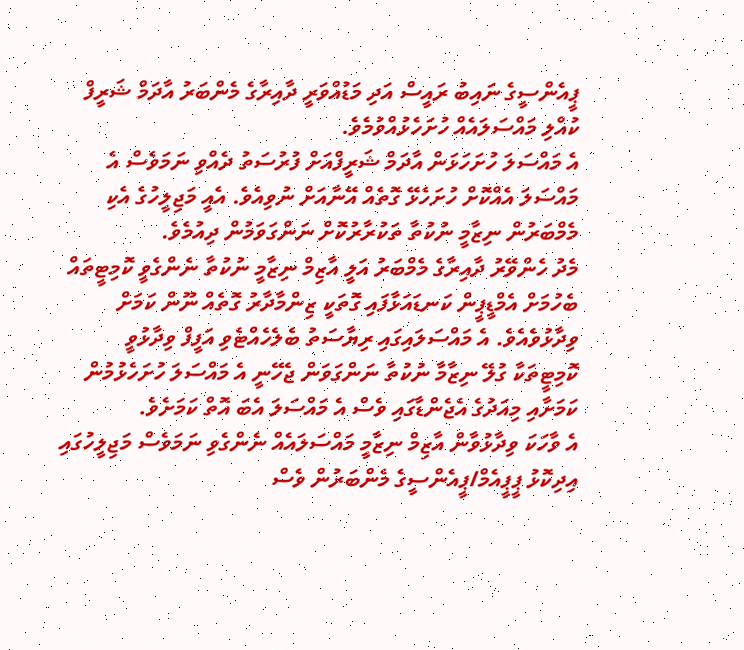ޕީއެންސީގެ ނައިބު ރައީސް އަދި މަޑުއްވަރީ ދާއިރާގެ މެންބަރު އާދަމް ޝަރީފް ކުއްލި މައްސަލައެއް ހުށަހެޅުއްވުމެވެ.
އެ މައްސަލަ ހުށަހަޅަން އާދަމް ޝަރީފްއަށް ފުރުސަތު ދެއްވި ނަމަވެސް އެ މައްސަލަ އެއްކޮށް ހުށަހެޅޭ ގޮތެއް އޭނާއަށް ނުވިއެވެ. އެއީ މަޖިލީހުގެ އެކި މެމްބަރުން ނިޒާމީ ނުކުތާ ތަކުރާރުކޮށް ނަންގަވަމުން ދިއުމެވެ.
މެދު ހެންވޭރު ދާއިރާގެ މެމްބަރު އަލީ އާޒިމް ނިޒާމީ ނުކުތާ ނެންގެވީ ކޮމިޓީތައް ބެހުމަށް އެމްޑީޕީން ކަނޑައަޅާފައި ގޮތަކީ ޒިންމާދާރު ގޮތެއް ނޫން ކަމަށް ވިދާޅުވެއެވެ. އެ މައްސަލައިގައި ރިޔާސަތު ބެލެހެއްޓެވި އަފީފް ވިދާޅުވީ ކޮމިޓީތަކާ ގުލޭ ނިޒާމާ ނުކުތާ ނަންގަވަން ޖެހޭނީ އެ މައްސަލަ ހުށަހެޅުމުން ކަމަށާއި މިއަދުގެ އެޖެންޑާގައި ވެސް އެ މައްސަލަ އެބަ އޮތް ކަމަށެވެ.
އެ ވާހަކަ ވިދާޅުވާން އާޒިމް ނިޒާމީ މައްސަލައެއް ނެންގެވި ނަމަވެސް މަޖިލީހުގައި އިދިކޮޅު ޕީޕީއެމް/ޕީއެންސީގެ މެންބަރުން ވެސް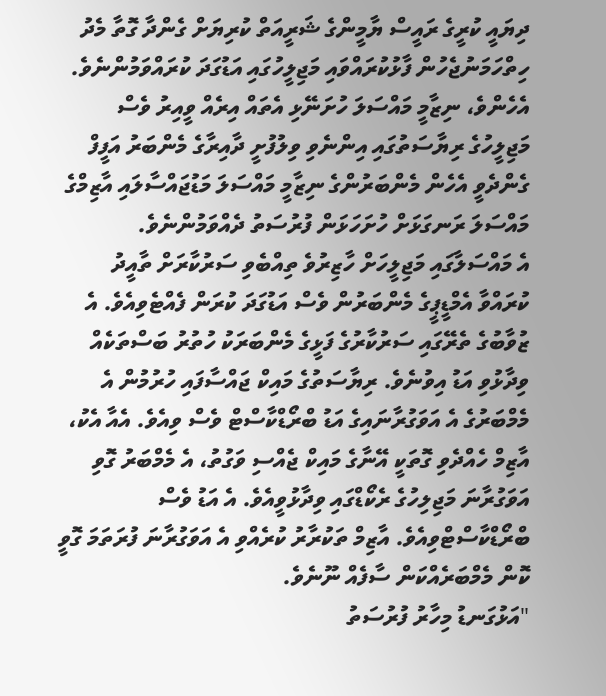ދިޔައީ ކުރީގެ ރައީސް ޔާމީންގެ ޝަރީއަތް ކުރިޔަށް ގެންދާ ގޮތާ މެދު ހިތްހަމަނުޖެހުން ފާޅުކުރައްވައި މަޖިލީހުގައި އަޑުގަދަ ކުރައްވަމުންނެވެ.
އެހެންވެ، ނިޒާމީ މައްސަލަ ހުށަނޭޅި އެތައް އިރެއް ވީއިރު ވެސް މަޖިލީހުގެ ރިޔާސަތުގައި އިންނެވި ވިލުފުށީ ދާއިރާގެ މެންބަރު އަފީފް ގެންދެވީ އެހެން މެންބަރުންގެ ނިޒާމީ މައްސަލަ މަޑުޖައްސާލައި އާޒިމްގެ މައްސަލަ ރަނގަޅަށް ހުށަހަޅަން ފުރުސަތު ދެއްވަމުންނެވެ.
އެ މައްސަލާގައި މަޖިލީހަށް ހާޒިރުވެ ތިއްބެވި ސަރުކާރަށް ތާއީދު ކުރައްވާ އެމްޑީޕީގެ މެންބަރުން ވެސް އަޑުގަދަ ކުރަން ފެއްޓެވިއެވެ. އެ ޒުވާބުގެ ތެރޭގައި ސަރުކާރުގެ ފަޅީގެ މެންބަރަކު ހުތުރު ބަސްތަކެއް ވިދާޅުވި އަޑު އިވުނެވެ. ރިޔާސަތުގެ މައިކް ޖައްސާފައި ހުރުމުން އެ މެމްބަރުގެ އެ އަވަގުރާނައިގެ އަޑު ބްރޯޑްކާސްޓް ވެސް ވިއެވެ. އެއާ އެކު، އާޒިމް ހެއްދެވި ގޮތަކީ އޭނާގެ މައިކް ޖެއްސި ވަގުތު، އެ މެމްބަރު ގޮވި އަވަގުރާނަ މަޖިލިހުގެ ރެކޯޑްގައި ވިދާޅުވީއެވެ. އެ އަޑު ވެސް ބްރޯޑްކާސްޓްވިއެވެ. އާޒިމް ތަކުރާރު ކުރެއްވި އެ އަވަގުރާނަ ފުރަތަމަ ގޮވީ ކޮން މެމްބަރެއްކަން ސާފެއް ނޫނެވެ.
"އަޅުގަނޑު މިހާރު ފުރުސަތު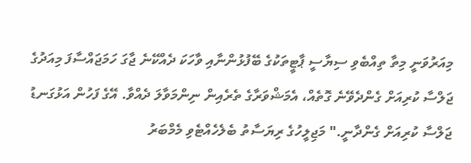މިއަރުވަނީ މިތާ ތިއްބެވި ސިޔާސީ ޕާޓީތަކުގެ ބޭފުޅުންނާއި ވާހަކަ ދެއްކޭނެ ޖާގަ ހަމަޖައްސާފަ މިއަދުގެ ޖަލްސާ ކުރިއަށް ގެންދެވޭނެ ގޮތެއް، އެމަޝްވަރާގެ ތެރެއިން ނިންމަވާލަ ދެއްވާ. އޭގެ ފަހުން އަޅުގަނޑު ޖަލްސާ ކުރިއަށް ގެންދާނީ." މަޖިލީހުގެ ރިޔަސާތު ބެލެހެއްޓެވި މެމްބަރު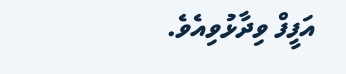އަފީފް ވިދާޅުވިއެވެ.